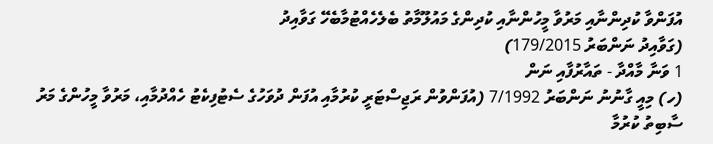އުފަންވާ ކުދިންނާއި މަރުވާ މީހުންނާއި ކުދިންގެ މައުލޫމާތު ބެލެހެއްޓުމާބެހޭ ގަވާއިދު
(ގަވާއިދު ނަންބަރު 179/2015)
1 ވަނާ މާއްދާ - ތައާރުފާއި ނަން
(ހ) މިއީ ގާނުނު ނަންބަރު 7/1992 (އުފަންވުން ރަޖިސްޓަރީ ކުރުމާއި އުފަން ދުވަހުގެ ސެޓުފިކެޓު ހެއްދުމާއި، މަރުވާ މީހުންގެ މަރު ސާބިތު ކުރުމާ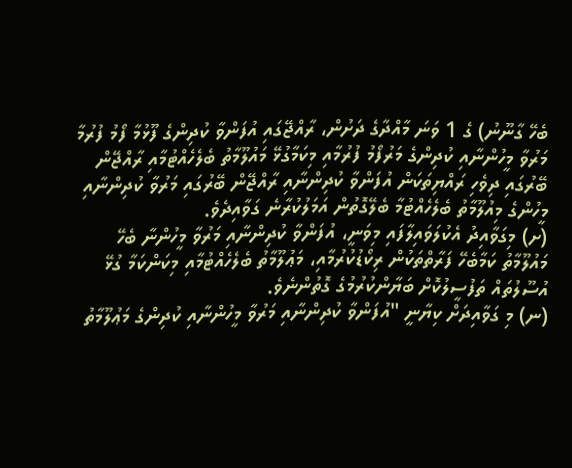ބެހޭ ގާނޫނު) ގެ 1 ވަނަ މާއްދާގެ ދަށުން، ރާއްޖޭގައި އުފަންވާ ކުދިންގެ ފޫޅުމާ ފޯމު ފުރުމާ މަރުވާ މީހުންނާއި ކުދިންގެ މަރުފޯމު ފުރުމާއި މިކަމާގުޅޭ މައުލޫމާތު ބެލެހެއްޓުމާއި ރާއްޖޭން ބޭރުގައި ދިވެހި ރައްޔިތަކަން އުފަންވާ ކުދިންނާއި ރާއްޖޭން ބޭރުގައި މަރުވާ ކުދިންނާއި މީހުންގެ މިއުލޫމާތު ބެލެހެއްޓުމާ ބެލޭގޮތުން އަމަލުކުރާނެ ގަވާއިދެވެ.
(ށ) މިގަވާއިދު އެކުލަވައިލާފައި މިވަނީ، އުފަންވާ ކުދިންނާއި މަރުވާ މީހުންނާ ބެހޭ މައުލޫމާތު ކަމާބެހޭ ފަރާތްތަކުން ރިކޯޑުކުރުމާއި، މަޢުލޫމާތު ބެލެހެއްޓުމާއި މިކަންކަމާ ގުޅޭ އުސޫލުތައް ތަފުސީލުކޮށް ބަޔާންކުރުމުގެ ގޮތުންނެވެ.
(ނ) މި ގަވާއިދަށް ކިޔާނީ "އުފަންވާ ކުދިންނާއި މަރުވާ މީހުންނާއި ކުދިންގެ މަޢުލޫމާތު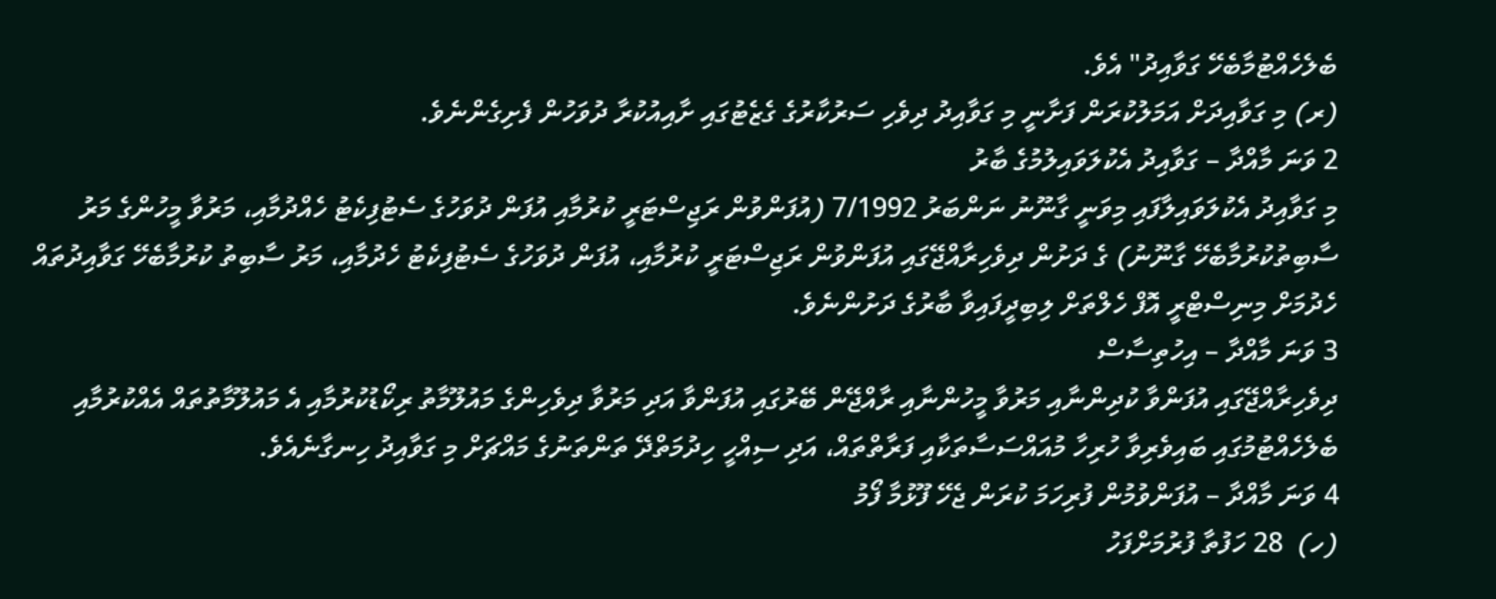ބެލެހެއްޓުމާބެހޭ ގަވާއިދު" އެވެ.
(ރ) މި ގަވާއިދަށް އަމަލުކުރަން ފަށާނީ މި ގަވާއިދު ދިވެހި ސަރުކާރުގެ ގެޒެޓުގައި ށާއިއުކުރާ ދުވަހުން ފެށިގެންނެވެ.
2 ވަނަ މާއްދާ – ގަވާއިދު އެކުލަވައިލުމުގެ ބާރު
މި ގަވާއިދު އެކުލަވައިލާފައި މިވަނީ ގާނޫނު ނަންބަރު 7/1992 (އުފަންވުން ރަޖިސްޓަރީ ކުރުމާއި އުފަން ދުވަހުގެ ސެޓުފިކެޓު ހެއްދުމާއި، މަރުވާ މީހުންގެ މަރު ސާބިތުކުރުމާބެހޭ ގާނޫނު) ގެ ދަށުން ދިވެހިރާއްޖޭގައި އުފަންވުން ރަޖިސްޓަރީ ކުރުމާއި، އުފަން ދުވަހުގެ ސެޓުފިކެޓު ހެދުމާއި، މަރު ސާބިތު ކުރުމާބެހޭ ގަވާއިދުތައް ހެދުމަށް މިނިސްޓްރީ އޮފް ހެލްތަށް ލިބިދީފައިވާ ބާރުގެ ދަށުންނެވެ.
3 ވަނަ މާއްދާ – އިހުތިސާސް
ދިވެހިރާއްޖޭގައި އުފަންވާ ކުދިންނާއި މަރުވާ މީހުންނާއި ރާއްޖޭން ބޭރުގައި އުފަންވާ އަދި މަރުވާ ދިވެހިންގެ މައުލޫމާތު ރިކޯޑުކުރުމާއި އެ މައުލޫމާތުތައް އެއްކުރުމާއި ބެލެހެއްޓުމުގައި ބައިވެރިވާ ހުރިހާ މުއައްސަސާތަކާއި ފަރާތްތައް، އަދި ސިއްހީ ހިދުމަތްދޭ ތަންތަނުގެ މައްޗަށް މި ގަވާއިދު ހިނގާނެއެވެ.
4 ވަނަ މާއްދާ – އުފަންވުމުން ފުރިހަމަ ކުރަން ޖެހޭ ފޫޅުމާ ފޯމު
(ހ)  28 ހަފުތާ ފުރުމަށްފަހު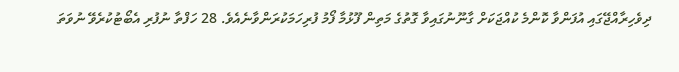ދިވެހިރާއްޖޭގައި އުފަންވާ ކޮންމެ ކުއްޖަކަށް ގާނޫނުގައިވާ ގޮތުގެ މަތިން ފޫޅުމާ ފޯމު ފުރިހަމަކުރަންވާނެއެވެ. 28 ހަފްތާ ނުފުރި އެބޯޓުކުރެވޭ ނުވަތަ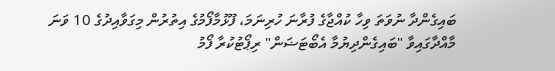ބައިގެންދާ ނުވަތަ ވިހާ ކުއްޖާގެ ފުރާނަ ހުރިނަމަ، ފޫޅުމާފޯމުގެ އިތުރުން މިގަވާއިދުގެ 10 ވަނަ މާއްދާގައިވާ "ބައިގެންދިޔުމާ އެބޯޓަޟަން" ރިޕޯޓުކުރާ ފޯމު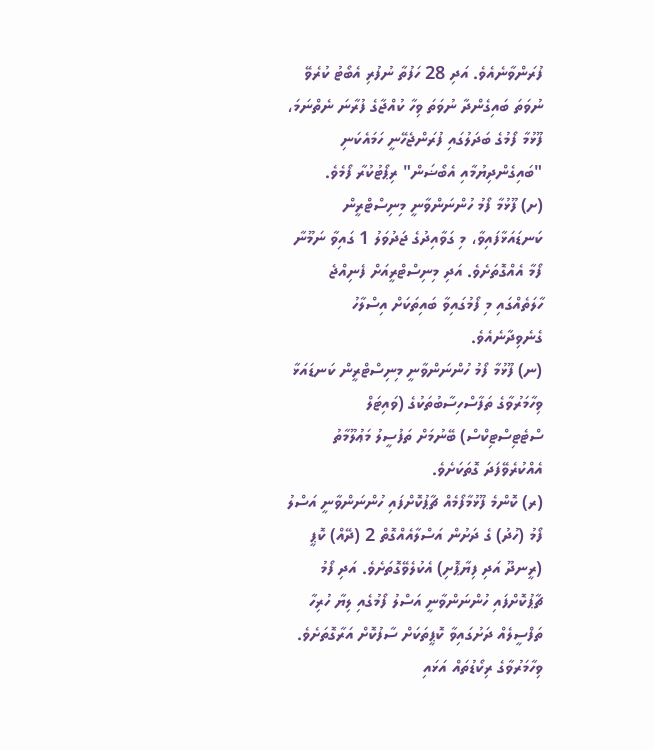ފުރަންވާނެއެވެ. އަދި 28 ހަފުތާ ނުފުރި އެބޯޓު ކުރެވޭ ނުވަތަ ބައިގެންދާ ނުވަތަ ވިހާ ކުއްޖާގެ ފުރާނަ ނެތްނަމަ، ފޫޅުމާ ފޯމުގެ ބަދަލުގައި ފުރަންޖެހޭނީ ހަމައެކަނި "ބައިގެންދިޔުމާއި އެބޯޟަން" ރިޕޯޓުކުރާ ފޯމެވެ.
(ށ) ފޫޅުމާ ފޯމު ހުންނަންވާނީ މިނިސްޓްރީން ކަނޑައަޅާފައިވާ، މި ގަވާއިދުގެ ޖަދުވަލު 1 ގައިވާ ނަމޫނާ ފޯމާ އެއްގޮތަށެވެ. އަދި މިނިސްޓްރީއަށް ފެނިއްޖެ ހާލަތެއްގައި މި ފޯމުގައިވާ ބައިތަކަށް އިސްލާހު ގެނެވިދާނެއެވެ.
(ނ) ފޫޅުމާ ފޯމު ހުންނަންވާނީ މިނިސްޓްރީން ކަނޑައަޅާ ވިހާމަރުވާގެ ތަފާސްހިސާބުތަކުގެ (ވައިޓަލް ސްޓެޓިސްޓިކްސް) ބޭނުމަށް ތަފުސީލު މަޢުލޫމާތު އެއްކުރެވޭފަދަ ގޮތަކަށެވެ.
(ރ) ކޮންމެ ފޫޅުމާފޯމެއް ޗާޕުކޮށްފައި ހުންނަންވާނީ އަސްލު ފޯމު (ހުދު) ގެ ދަށުން އަސްލާއެއްގޮތް 2 (ދޭއް) ކޮޕީ (ރީނދޫ އަދި ފިޔާޕޮށި) އެކުލެވޭގޮތަށެވެ. އަދި ފޯމު ޗާޕުކޮށްފައި ހުންނަންވާނީ އަސްލު ފޯމުގެއި ލިޔާ ހުރިހާ ތަފްސީލެއް ދަށުގައިވާ ކޮޕީތަކަށް ސާފުކޮށް އަރާގޮތަށެވެ. ވިހާމަރުވާގެ ރިކޯޑުތައް އަޅައި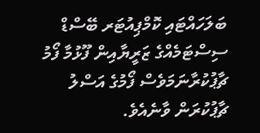ބަލަހައްޓައި ކޮމްޕިއުޓަރ ބޭސްޑް ސިސްޓަމެއްގެ ޒަރީޔާއިން ފޫޅުމާ ފޯމު ޗާޕުކުރާނަމަވެސް ފޯމުގެ އަސްލު ޗާޕުކުރަން ވާނެއެވެ.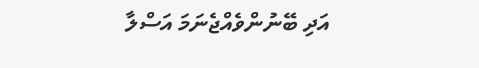އަދި ބޭނުންވެއްޖެނަމަ އަސްލާ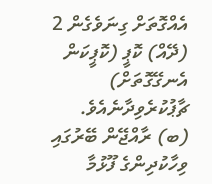އެއްގޮތަށް ގިނަވެގެން 2 (ދޭއް) ކޮޕީ (ކޮޕީކަން އެނގޭގޮތަށް) ޗާޕުކުރެވިދާނެއެވެ.
(ބ) ރާއްޖޭން ބޭރުގައި ވިހާކުދިންގެ ފޫޅުމާ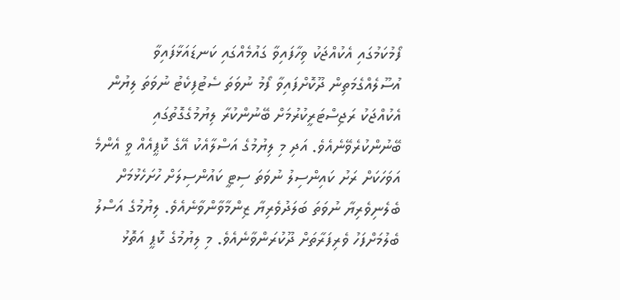ފޯމުކަމުގައި އެކުއްޖަކު ވިހާފައިވާ ގައުމެއްގައި ކަނޑައަޅާފައިވާ އުސޫލެއްގެމަތިން ދޫކޮށްފައިވާ ފޯމު ނުވަތަ ސެޓުފިކެޓު ނުވަތަ ލިޔުން އެކުއްޖަކު ރަޖިސްޓަރީކުރުމަށް ބޭނުންކުރާ ލިޔުމުގެގޮތުގައި ބޭނުންކުރެވޭނެއެވެ. އަދި މި ލިޔުމުގެ އަސްލާއެކު އޭގެ ކޮޕީއެއް ވީ އެންމެ އަވަހަކަށް ރަށު ކައިންސިލު ނުވަތަ ސިޓީ ކައުންސިލަށް ހުށަހެޅުމަށް ބެލެނިވެރިޔާ ނުވަތަ ބަލަދުވެރިޔާ ޒިންމާވާންވާނެއެވެ. ލިޔުމުގެ އަސްލު ބެލުމަށްފަހު ވެރިފަރާތަށް ދޫކުރަންވާނެއެވެ. މި ލިޔުމުގެ ކޮޕީ އަތޮޅު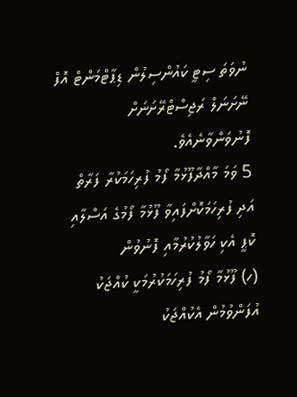ނުވަތަ ސިޓީ ކައުންސިލުން ޑިޕާޓްމަންޓް އޮފް ނޭށަނަލް ރަޖިސްޓްރޭށަނަށް ފޮނުވަންވާނެއެވެ.
5 ވަމަ މާއްދާފޫޅުމާ ފޯމު ފުރިހަމަކުރާ ފަރާތް އަދި ފުރިހަމަކޮށްފައިވާ ފޫޅުމާ ފޯމުގެ އަސްލާއި ކޮޕީ އެކި ހަވާލުކުރުމާއި ފޮނުވުން
(ހ) ފޫޅުމާ ފޯމު ފުރިހަމަކުރުމަކީ ކުއްޖަކު އުފަންވުމުން އެކުއްޖަކު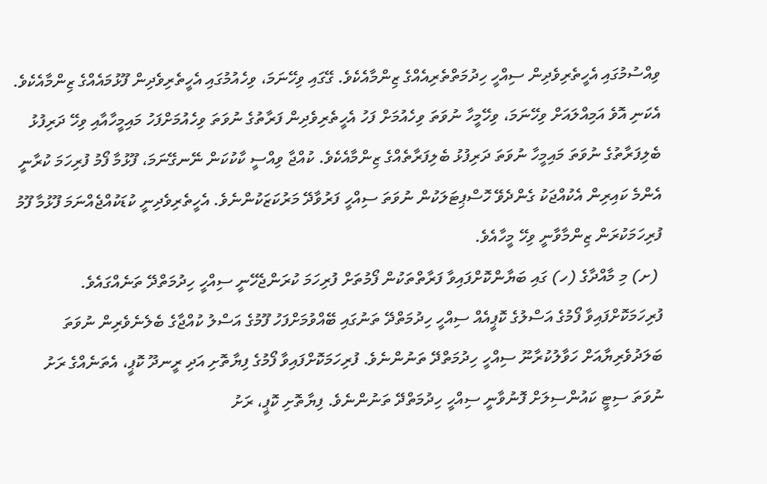ވިއްސުމުގައި އެހީތެރިވެދިން ސިއްހީ ހިދުމަތްތެރިއެއްގެ ޒިންމާއެކެވެ. ގޭގައި ވިހޭނަމަ، ވިހެއުމުގައި އެހީތެރިވެދިން ފޫޅުމައެއްގެ ޒިންމާއެކެވެ. އެކަނި އޮވެ އަމިއްލައަށް ވިހޭނަމަ، ވިހޭމީހާ ނުވަތަ ވިހެއުމަށް ފަހު އެހީތެރިވެދިން ފަރާތުގެ ނުވަތަ ވިހެއުމަށްފަހު މައިމީހާއާއި ވިހޭ ދަރިފުޅު ބެލިފަރާތުގެ ނުވަތަ މައިމީހާ ނުވަތަ ދަރިފުޅު ބެލިފަރާތެއްގެ ޒިންމާއެކެވެ. ކުއްޖާ ވިއްސީ ކާކުކަން ނޭނގޭނަމަ، ފޫޅުމާ ފޯމު ފުރިހަމަ ކުރާނީ އެންމެ ކައިރިން އެކުއްޖަކު ގެންދެވޭ ހޮސްޕިޓަލަކުން ނުވަތަ ސިއްހީ ފަރުވާދޭ މަރުކަޒަކުންނެވެ. އެހީތެރިވެދިނީ ކުޑަކުއްޖެއްނަމަ ފޫޅުމާ ފޫމު ފުރިހަމަކުރަން ޒިންމާވާނީ ވިހޭ މީހާއެވެ.
 (ށ) މި މާއްދާގެ (ހ) ގައި ބަޔާންކޮށްފައިވާ ފަރާތްތަކުން ފޯމުތަށް ފުރިހަމަ ކުރަންޖެހޭނީ ސިއްހީ ހިދުމަތްދޭ ތަނެއްގައެވެ. ފުރިހަމަކޮށްފައިވާ ފޯމުގެ އަސްލުގެ ކޮޕީއެއް ސިއްހީ ހިދުމަތްދޭ ތަނުގައި ބޭއްވުމަށްފަހު ފޫމުގެ އަސްލު ކުއްޖާގެ ބެލެނެވެރިން ނުވަތަ ބަލަދުވެރިޔާއަށް ހަވާލުކުރާނޫ ސިއްހީ ހިދުމަތްދޭ ތަނުންނެވެ. ފުރިހަމަކޮށްފައިވާ ފޯމުގެ ފިޔާތޮށި އަދި ރީނދޫ ކޮޕީ، އެތަނެއްގެ ރަށު ނުވަތަ ސިޓީ ކައުންސިލަށް ފޮނުވާނީ ސިއްހީ ހިދުމަތްދޭ ތަނުންނެވެ. ފިޔާތޮށި ކޮޕީ، ރަށު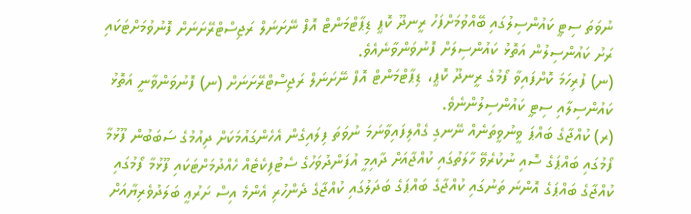ނުވަތަ ސިޓީ ކައުންސިލުގައި ބޭއްވުމަށްފަހު ރީނދޫ ކޮޕީ ޑިޕާޓްމަންޓް އޮފް ނޭށަނަލް ރަޖިސްޓްރޭށަނަށް ފޮނުވުމަށްޓަކައި ރަށު ކައުންސިލުން އަތޮޅު ކައުންސިލަށް ފޮނުވަންވާނެއެވެ.
(ނ) ފުރިހަމަ ކޮށްފައިވާ ފޯމުގެ ރީނދޫ ކޮޕީ، ޑިޕާޓްމަންޓް އޮފް ނޭށަނަލް ރަޖިސްޓްރޭށަނަށް (ނ) ފޮނުވަންވާނީ އަތޮޅު ކައުންސިލާއި ސިޓީ ކައުންސިލުންނެވެ.
(ރ) ކުއްޖާގެ ބައްޕަ ވީނުވީތަނެއް ނޭނގި ގެއްލިފައިވާނަމަ ނުވަތަ ފިލައިގެން އެހެންގައުމަކަށް ދިއުމުގެ ސަބަބުން ފޫޅުމާ ފޯމުގައި ބައްޕަގެ ސޮއި ނުކުރެވޭ ހާލަތުގައި ކުއްޖާއަށް ދާއިމީ އުފަންދުވަހުގެ ސެޓުފިކެޓެއް ހެއްދުމަށްޓަކައި ފޫޅުމާ ފޯމުގައި ކުއްޖާގެ ބައްޕަގެ އޮންނަ ތަނުގައި ކުއްޖާގެ ބައްޕަގެ ބަދަލުގައި ކުއްޖާގެ ދެންހުރި އެންމެ އިސް ށަރުޢީ ބަލަދުވެރިޔާއަށް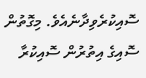ސޮއިކުރެވިދާނެއެވެ. މިގޮތުން ސޮއިގެ އިތުރުން ސޮއިކުރާ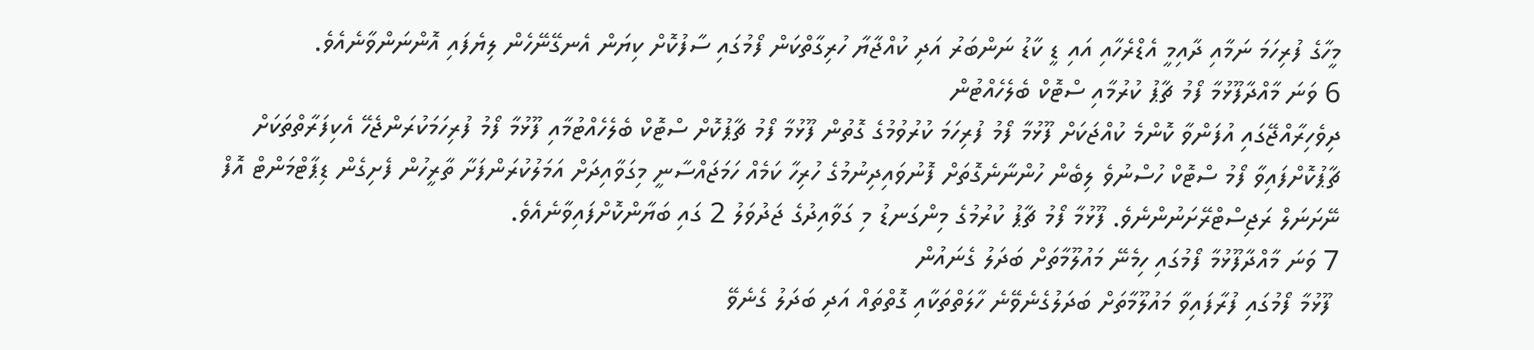މީހާގެ ފުރިހަމަ ނަމާއި ދާއިމީ އެޑްރެހާއި އައި ޑީ ކާޑު ނަންބަރު އަދި ކުއްޖާޔާ ހުރިގާތްކަން ފޯމުގައި ސާފުކޮށް ކިޔަން އެނގޭނޭހެން ލިޔެފައި އޮންނަންވާނެއެވެ.
6 ވަނަ މާއްދާފޫޅުމާ ފޯމު ޗާޕު ކުރުމާއި ސްޓޮކް ބެލެހެއްޓުން
ދިވެހިރާއްޖޭގައި އުފަންވާ ކޮންމެ ކުއްޖަކަށް ފޫޅުމާ ފޯމު ފުރިހަމަ ކުރުވުމުގެ ގޮތުން ފޫޅުމާ ފޯމު ޗާޕުކޮށް ސްޓޮކް ބެލެހެއްޓުމާއި ފޫޅުމާ ފޯމު ފުރިހަމަކުރަންޖެހޭ އެކިފަރާތްތަކަށް ޗާޕުކޮށްފައިވާ ފޯމު ސްޓޮކް ހުސްނުވެ ލިބެން ހުންނާނެގޮތަށް ފޮނުވައިދިނުމުގެ ހުރިހާ ކަމެއް ހަމަޖައްސާނީ މިގަވާއިދަށް އަމަލުކުރަންފަށާ ތާރީހުން ފެށިގެން ޑިޕާޓްމަންޓް އޮފް ނޭށަނަލް ރަޖިސްޓްރޭށަނުންނެވެ. ފޫޅުމާ ފޯމު ޗާޕު ކުރުމުގެ މިންގަނޑު މި ގަވާއިދުގެ ޖަދުވަލު 2 ގައި ބަޔާންކޮށްފައިވާނެއެވެ.
7 ވަނަ މާއްދާފޫޅުމާ ފޯމުގައި ހިމެނޭ މައުލޫމާތަށް ބަދަލު ގެނައުން
 ފޫޅުމާ ފޯމުގައި ފުރާފައިވާ މައުލޫމާތަށް ބަދަލުގެނެވޭނެ ހާލަތްތަކާއި ގޮތްތައް އަދި ބަދަލު ގެނެވޭ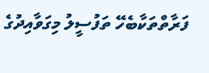ފަރާތްތަކާބެހޭ ތަފުސީލު މިގަވާއިދުގެ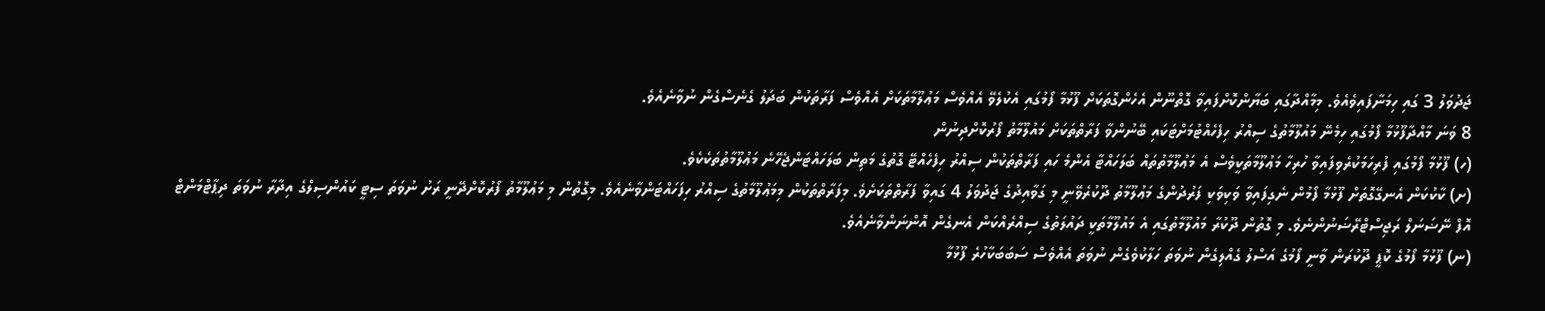ޖަދުވަލު 3 ގައި ހިމަނާފައިވެއެވެ. މިމާއްދާގައި ބަޔާންކޮށްފައިވާ ގޮތްނޫން އެހެންގޮތަކަށް ފޫޅުމާ ފޯމުގައި އެކުލެވޭ އެއްވެސް މަޢުލޫމާތަކަށް އެއްވެސް ފަރާތަކުން ބަދަލު ގެނެސްގެން ނުވާނެއެވެ.
8 ވަނަ މާއްދާފޫޅުމާ ފޯމުގައި ހިމެނޭ މައުލޫމާތުގެ ސިއްރު ހިފެހެއްޓުމަށްޓަކައި ބޭނުންވާ ފަރާތްތަކަށް މައުލޫމާތު ފޯރުކޮށްދިނުން
(ހ) ފޫޅުމާ ފޯމުގައި ފުރިހަމަކުރެވިފައިވާ ހުރިހާ މަޢުލޫމާތަކީވެސް އެ މަޢުލޫމާތުތައް ބަލަހައްޓާ އެންމެ ހައި ފަރާތްތަކުން ސިއްރު ހިފެހެއްޓޭ ގޮތުގެ މަތިން ބަލަހައްޓަންޖެހޭނެ މަޢުލޫމާތުތަކެކެވެ.
(ށ) ކާކުކަން އެނގޭގޮތަށް ފޫޅުމާ ފޯމުން ނެގިފައިވާ ވަކިވަކި ފަރުދުންގެ މަޢުލޫމާތު ދޫކުރެވޭނީ މި ގަވާއިދުގެ ޖަދުވަލު 4 ގައިވާ ފަރާތްތަކަށެވެ. މިފަރާތްތަކުން މިމަޢުލޫމާތުގެ ސިއްރު ހިފަހައްޓަންވާނެއެވެ. މިގޮތުން މި މަޢުލޫމާތު ފޯރުކޮށްދޭނީ ރަށު ނުވަތަ ސިޓީ ކައުންސިލްގެ އިދާރާ ނުވަތަ ދިޕާޓްމަންޓް އޮފް ނޭޟަނަލް ރަޖިސްޓްރޭޟަނުންނެވެ. މި ގޮތުން ދޫކުރާ މައުލޫމާތުގައި އެ މައުލޫމާތަކީ ދައުލަތުގެ ސިއްރެއްކަން އެނގެން އޮންނަންވާނެއެވެ.
(ނ) ފޫޅުމާ ފޯމުގެ ކޮޕީ ދޫކުރަން ވާނީ ފޯމުގެ އަސްލު ގެއްލިގެން ނުވަތަ ހަލާކުވެގެން ނުވަތަ އެއްވެސް ސަބަބަކާހުރެ ފޫޅުމާ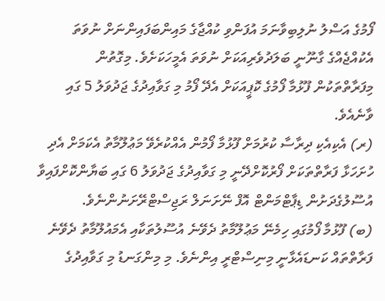ފޯމުގެ އަސްލު ނުލިބިވާނަމަ އުފަންވި ކުއްޖާގެ މައިންބަފައިންނަށް ނުވަތަ އެކުއްޖެއްގެ ގާނޫނީ ބަލަދުވެރިއަކަށް ނުވަތަ އެމީހަކަށެވެ. މިގޮތުން މިފަރާތްތަކުން ފޫޅުމާ ފޯމުގެ ކޮޕީއަކަށް އެދޭ ފޯމު މި ގަވާއިދުގެ ޖަދުވަލު 5 ގައި ވާނެއެވެ.
(ރ) އެކިއެކި ދިރާސާ ކުރުމަށް ފޫޅުމާ ފޯމުން އެއްކުރެވޭ މަޢުލޫމާތު އެކަމަށް އެދި ހުށަހަޅާ ފަރާތްތަކަށް ފޯރުކޮށްދޭނީ މި ގަވާއިދުގެ ޖަދުވަލު 6 ގައި ބަޔާންކޮށްފައިވާ އުސޫލުގެދަށުން ޑިޕާޓްމަންޓް އޮފް ނޭށަނަލް ރަޖިސްޓްރޭށަނުންނެވެ.
(ބ) ފޫޅުމާ ފޯމުގައި ހިމެނޭ މަޢުލޫމާތު ދެވޭނެ އުސޫލުތަކާއި އެމައުލޫމާތު ދެވޭނެ ފަރާތްތައް ކަނޑައެޅާނީ މިނިސްޓްރީ އިންނެވެ. މި މިންގަނޑު މި ގަވާއިދުގެ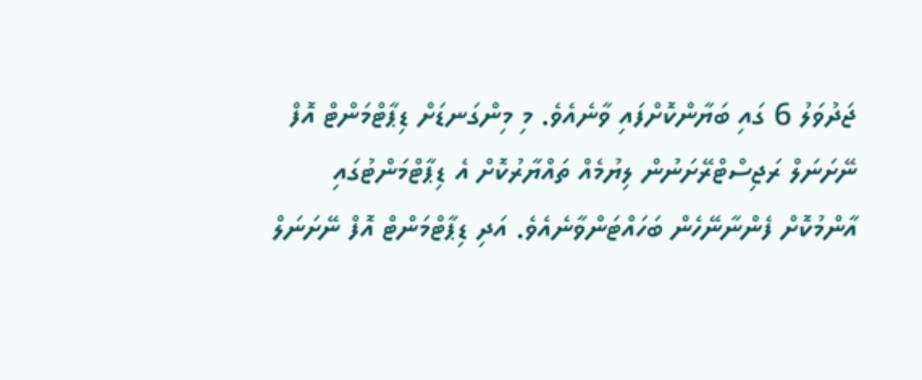ޖަދުވަލު 6 ގައި ބަޔާންކޮށްފައި ވާނެއެވެ. މި މިންގަނޑަށް ޑިޕާޓްމަންޓް އޮފް ނޭށަނަލް ރަޖިސްޓްރޭށަނުން ލިޔުމެއް ތައްޔާރުކޮށް އެ ޑިޕާޓްމަންޓުގައި އާންމުކޮށް ފެންނާނޭހެން ބަހައްޓަންވާނެއެވެ. އަދި ޑިޕާޓްމަންޓް އޮފް ނޭށަނަލް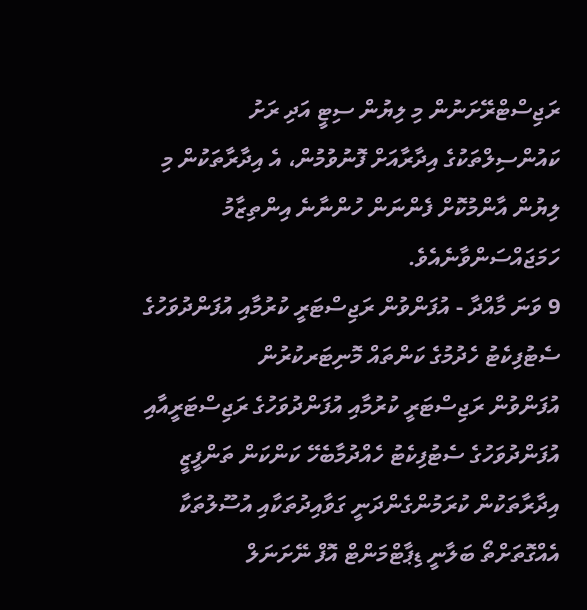ރަޖިސްޓްރޭށަނުން މި ލިޔުން ސިޓީ އަދި ރަށު ކައުންސިލްތަކުގެ އިދާރާއަށް ފޮނުވުމުން، އެ އިދާރާތަކުން މި ލިޔުން އާންމުކޮށް ފެންނަން ހުންނާނެ އިންތިޒާމު ހަމަޖައްސަންވާނެއެވެ.
9 ވަނަ މާއްދާ - އުފަންވުން ރަޖިސްޓަރީ ކުރުމާއި އުފަންދުވަހުގެ ސެޓުފިކެޓު ހެދުމުގެ ކަންތައް މޮނިޓަރކުރުން
އުފަންވުން ރަޖިސްޓަރީ ކުރުމާއި އުފަންދުވަހުގެ ރަޖިސްޓަރީއާއި އުފަންދުވަހުގެ ސެޓުފިކެޓު ހެއްދުމާބެހޭ ކަންކަން ތަންފީޒީ އިދާރާތަކުން ކުރަމުންގެންދަނީ ގަވާއިދުތަކާއި އުސޫލުތަކާ އެއްގޮތަށްތޯ ބަލާނީ ޑިޕާޓްމަންޓް އޮފް ނޭށަނަލް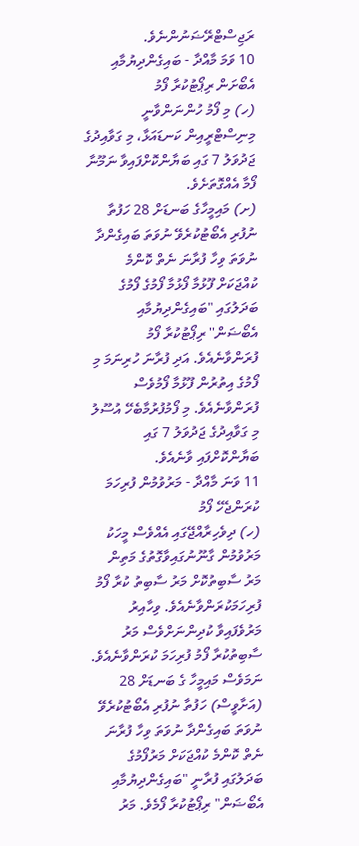ރަޖިސްޓްރޭޟަނުންނެވެ.
10 ވަމަ މާއްދާ - ބައިގެންދިޔުމާއި އެބޯށަން ރިޕޯޓުކުރާ ފޯމު
(ހ) މި ފޯމު ހުންނަންވާނީ މިނިސްޓްރީއިން ކަނޑައަޅާ، މި ގަވާއިދުގެ ޖަދުވަލު 7 ގައި ބަޔާންކޮށްފައިވާ ނަމޫނާ ފޯމާ އެއްގޮތަށެވެ.
(ށ) މައިމީހާގެ ބަނޑަށް 28 ހަފުތާ ނުފުރި އެބޯޓުކުރެވޭ ނުވަތަ ބައިގެންދާ ނުވަތަ ވިހާ ފުރާނަ ނެތް ކޮންމެ ކުއްޖަކަށް ފޫޅުމާ ފޯޅުމާ ފޯމުގެ ފޯމުގެ ބަދަލުގައި "ބައިގެންދިޔުމާއި އެބޯޟަން'' ރިޕޯޓުކުރާ ފޯމު ފުރަންވާނެއެވެ. އަދި ފުރާނަ ހުރިނަމަ މި ފޯމުގެ އިތުރުން ފޫޅުމާ ފޯމުވެސް ފުރަންވާނެއެވެ. މި ފޯމުފުރުމާބެހޭ އުސޫލު މި ގަވާއިދުގެ ޖަދުވަލު 7 ގައި ބަޔާންކޮށްފައި ވާނެއެވެ.
11 ވަނަ މާއްދާ - މަރުވުމުން ފުރިހަމަ ކުރަންޖެހޭ ފޯމު
(ހ) ދިވެހިރާއްޖޭގައި އެއްވެސް މީހަކު މަރުވުމުން ގާނޫނުގައިވާގޮތުގެ މަތިން މަރު ސާބިތުކޮށް މަރު ސާބިތު ކުރާ ފޯމު ފުރިހަމަކުރަންވާނެއެވެ. ވިހާއިރު މަރުވެފައިވާ ކުދިންނަށްވެސް މަރު ސާބިތުކުރާ ފޯމު ފުރިހަމަ ކުރަންވާނެއެވެ. ނަމަވެސް މައިމީހާ ގެ ބަނޑަށް 28 (އަށާވީސް) ހަފުތާ ނުފުރި އެބޯޓުކުރެވޭ ނުވަތަ ބައިގެންދާ ނުވަތަ ވިހާ ފުރާނަ ނެތް ކޮންމެ ކުއްޖަކަށް މަރުފޯމުގެ ބަދަލުގައި ފުރާނީ "ބައިގެންދިޔުމާއި އެބޯޟަން" ރިޕޯޓުކުރާ ފޯމެވެ. މަރު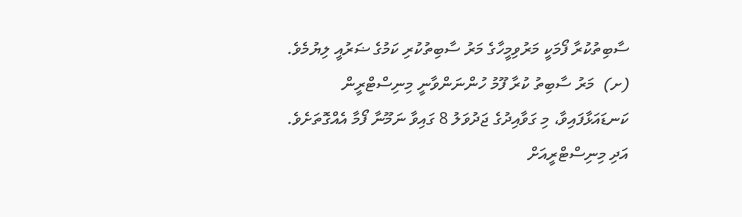ސާބިތުކުރާ ފޯމަކީ މަރުވިމީހާގެ މަރު ސާބިތުކުރި ކަމުގެ ޟަރުއީ ލިޔުމެވެ.
(ށ)  މަރު ސާބިތު ކުރާ ފޫމު ހުންނަންވާނީ މިނިސްޓްރީން ކަނޑައަޅާފައިވާ، މި ގަވާއިދުގެ ޖަދުވަލު 8 ގައިވާ ނަމޫނާ ފޯމާ އެއްގޮތަށެވެ. އަދި މިނިސްޓްރީއަށް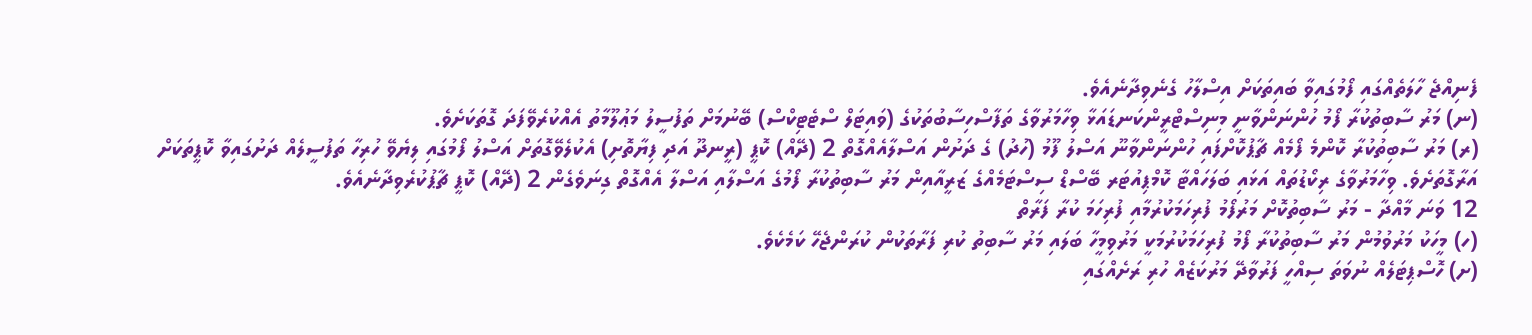ފެނިއްޖެ ހާލަތެއްގައި ފޯމުގައިވާ ބައިތަކަށް އިސްލާހު ގެނެވިދާނެއެވެ.
(ނ) މަރު ސާބިތުކުރާ ފޯމު ހުންނަންވާނީ މިނިސްޓްރީންކަނޑައަޅާ ވިހާމަރުވާގެ ތަފާސްހިސާބުތަކުގެ (ވައިޓަލް ސްޓެޓިކްސް) ބޭނުމަށް ތަފުސީލު މަޢުލޫމާތު އެއްކުރެވޭފަދަ ގޮތަކަށެވެ.
(ރ) މަރު ސާބިތުކުރާ ކޮންމެ ފޯމެއް ޗާޕުކޮށްފައި ހުންނަންވާނޫ އަސްލު ފޫމު (ހުދު) ގެ ދަށުން އަސްލާއެއްގޮތް 2 (ދޭއް) ކޮޕީ (ރީނދޫ އަދި ފިޔާތޮށި) އެކުލެވޭގޮތަށް އަސްލު ފޯމުގައި ލިޔެވޭ ހުރިހާ ތަފުސީލެއް ދަށުގައިވާ ކޮޕީތަކަށް އަރާގޮތަށެވެ. ވިހާމަރުވާގެ ރިކޯޑުތައް އަޅައި ބަލަހައްޓާ ކޮމްޕިއުޓަރ ބޭސްޑް ސިސްޓަމެއްގެ ޒަރީއާއިން މަރު ސާބިތުކުރާ ފޯމުގެ އަސްލާއި އަސްލާ އެއްގޮތް ގިނަވެގެން 2 (ދޭއް) ކޮޕީ ޗާޕުކުރެވިދާނެއެވެ.
12 ވަނަ މާއްދާ - މަރު ސާބިތުކޮށް މަރުފޯމު ފުރިހަމަކުރުމާއި ފުރިހަމަ ކުރާ ފަރާތް
(ހ) މީހަކު މަރުވުމުން މަރު ސާބިތުކުރާ ފޯމު ފުރިހަމަކުރުމަކީ މަރުވިމީހާ ބަލައި މަރު ސާބިތު ކުރި ފަރާތަކުން ކުރަންޖެހޭ ކަމެކެވެ.
(ށ) ހޮސްޕިޓަލެއް ނުވަތަ ސިއްހީ ފަރުވާދޭ މަރުކަޒެއް ހުރި ރަށެއްގައި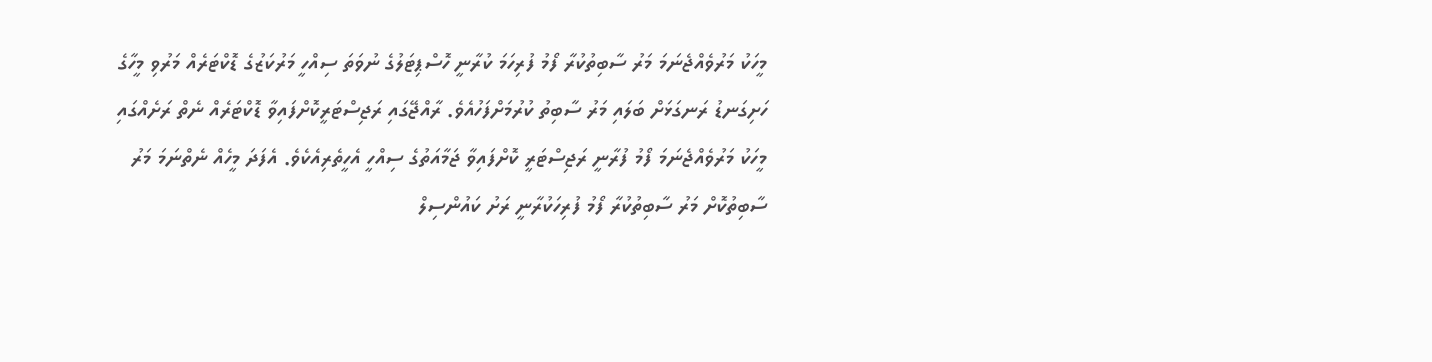މީހަކު މަރުވެއްޖެނަމަ މަރު ސާބިތުކުރާ ފޯމު ފުރިހަމަ ކުރާނީ ހޮސްޕިޓަލުގެ ނުވަތަ ސިއްހީ މަރުކަޒުގެ ޑޮކްޓަރެއް މަރުވި މީހާގެ ހަށިގަނޑު ރަނގަޅަށް ބަލައި މަރު ސާބިތު ކުރުމަށްފަހުއެވެ. ރާއްޖޭގައި ރަޖިސްޓަރީކޮށްފައިވާ ޑޮކްޓަރެއް ނެތް ރަށެއްގައި މީހަކު މަރުވެއްޖެނަމަ ފޯމު ފުރާނީ ރަޖިސްޓަރީ ކޮށްފައިވާ ޖަމާއަތުގެ ސިއްހީ އެހީތެރިއެކެވެ. އެފަދަ މީހެއް ނެތްނަމަ މަރު ސާބިތުކޮށް މަރު ސާބިތުކުރާ ފޯމު ފުރިހަކުރާނީ ރަށު ކައުންސިލް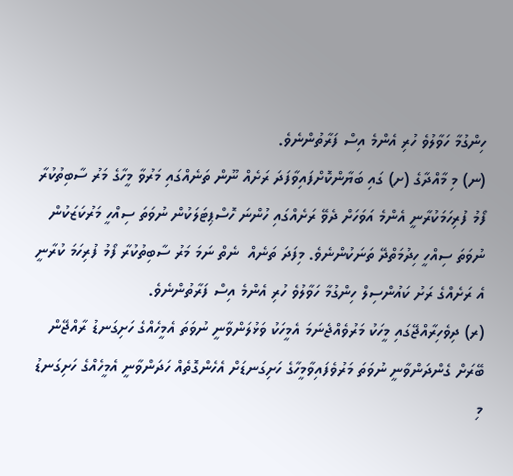ހިންގުމާ ހަވާލުވެ ހުރި އެންމެ އިސް ފަރާތުންނެވެ.
(ނ) މި މާއްދާގެ (ށ) ގައި ބަޔާންކޮށްފައިވާފަދަ ރަށެއް ނޫން ތަނެއްގައި މަރުވާ މީހާގެ މަރު ސާބިތުކުރާ ފޯމު ފުރިހަމަކުރާނީ އެންމެ އަވަހަށް ދެވޭ ރަށެއްގައި ހުންނަ ހޮސްޕިޓަލަކުން ނުވަތަ ސިއްހީ މަރުކަޒަކުން ނުވަތަ ސިއްހީ ހިދުމަތްދޭ ތަނަކުންނެވެ. މިފަދަ ތަނެއް  ނެތް ނަމަ މަރު ސާބިތުކުރާ ފޯމު ފުރިހަމަ ކުރާނީ އެ ރަށެއްގެ ރަށު ކައުންސިލް ހިންގުމާ ހަވާލުވެ ހުރި އެންމެ އިސް ފަރާތުންނެވެ.
(ރ) ދިވެހިރާއްޖޭގައި މީހަކު މަރުވެއްޖެނަމަ އެމީހަކު ވަޅުލަންވާނީ ނުވަތަ އެމީހެއްގެ ހަށިގަނޑު ރާއްޖޭން ބޭރަށް ގެންދަންވާނީ ނުވަތަ މަރުވެފައިވާމީހާގެ ހަށިގަނޑަށް އެހެންގޮތެއް ހަދަންވާނީ އެމީހެއްގެ ހަށިގަނޑު މި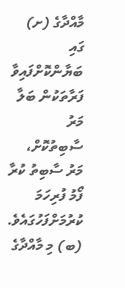މާއްދާގެ (ށ) ގައި ބަޔާންކޮށްފައިވާ ފަރާތަކުން ބަލާ މަރު ސާބިތުކޮށް، މަރު ސާބިތު ކުރާ ފޯމު ފުރިހަމަ ކުރުމަށްފަހުގައެވެ.
(ބ) މި މާއްދާގެ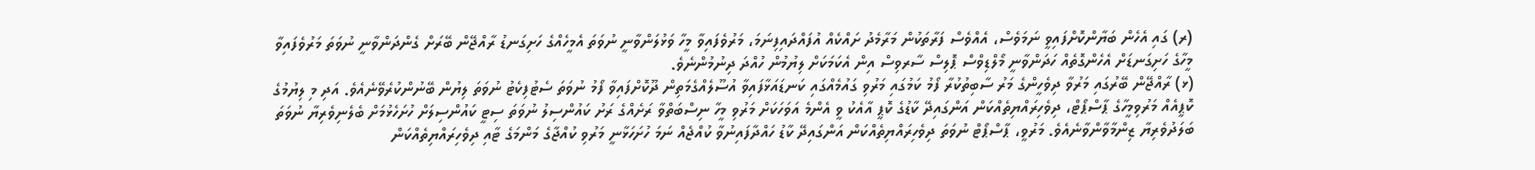(ރ) ގައި އެހެން ބަޔާންކޮށްފައިވީ ނަމަވެސް، އެއްވެސް ފަރާތަކުން މަރާމެދު ށައްކެއް އުފައްދައިފިނަމަ، މަރުވެފައިވާ މީހާ ވަޅުލަންވާނީ ނުވަތަ އެމީހެއްގެ ހަށިގަނޑު ރާއްޖޭން ބޭރަށް ގެންދަންވާނީ ނުވަތަ މަރުވެފައިވާ މީހާގެ ހަށިގަނޑަށް އެހެންގޮތެއް ހަދަންވާނީ މޯލްޑިވްސް ޕޮލިސް ސާރވިސް އިން އެކަމަކަށް ލިޔުމުން ހުއްދަ ދިނުމުންނެވެ.
(ޅ) ރާއްޖޭން ބޭރުގައި މަރުވާ ދިވެހީންގެ މަރު ސާބިތުކުރާ ފޯމު ކަމުގައި މަރުވި ގައުމެއްގައި ކަނޑައަޅާފައިވާ އުސޫލެއްގެމަތިން ދޫކޮށްފައިވާ ފޯމު ނުވަތަ ސެޓުފިކެޓު ނުވަތަ ލިޔުން ބޭނުންކުރެވޭނެއެވެ. އަދި މި ލިޔުމުގެ ކޮޕީއެއް މަރުވިމީހާގެ ޕާސްޕޯޓް، ދިވެހިރައްޔިތެއްކަން އަންގައިދޭ ކާޑުގެ ކޮޕީ އާއެކު ވީ އެންމެ އަވަހަކަށް މަރުވި މީހާ ނިސްބަތްވާ ރަށެއްގެ ރަށު ކައުންސިލު ނުވަތަ ސިޓީ ކައުންސިލަށް ހުށަހެޅުމަށް ބެލެނިވެރިޔާ ނުވަތަ ބަލަދުވެރިޔާ ޒިންމާވާންވާނެއެވެ. މަރުވީ، ޕާސްޕޯޓް ނުވަތަ ދިވެހިރައްޔިތެއްކަން އަންގައިދޭ ކާޑު ހައްދާފައިނުވާ ކުއްޖެއް ނަމަ ހުށަހަޅާނީ މަރުވި ކުއްޖާގެ މަންމަގެ ޓާއި ދިވެހިރައްޔިތެއްކަން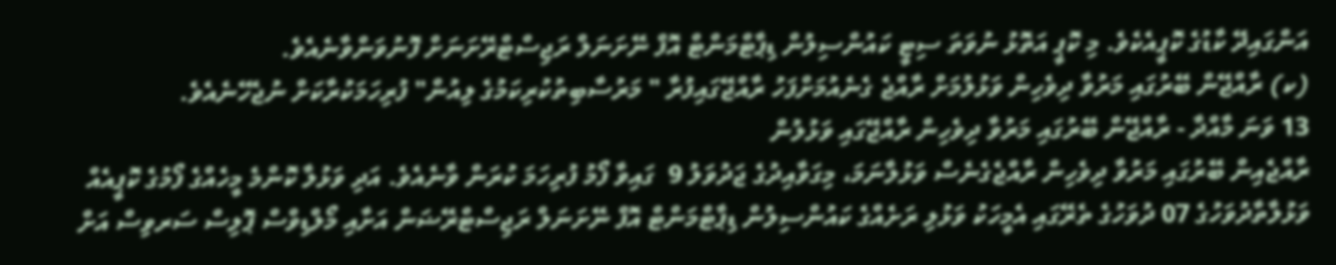އަންގައިދޭ ކާޑުގެ ކޮޕީއެކެވެ. މި ކޮޕީ އަތޮޅު ނުވަތަ ސިޓީ ކައުންސިލުން ޑިޕާޓްމަންޓް އޮފް ނޭށަނަލް ރަޖިސްޓްރޭށަނަށް ފޮނުވަންވާނެއެވެ.
(ކ) ރާއްޖޭން ބޭރުގައި މަރުވާ ދިވެހިން ވަޅުލުމަށް ރާއްޖެ ގެނެއުމަށްފަހު ރާއްޖޭގައިފުރާ " މަރުސާބިތުކުރިކަމުގެ ލިއުން" ފުރިހަމަކުރާކަށް ނުޖެހޭނެއެވެ.
13 ވަނަ މާއްދާ - ރާއްޖޭން ބޭރުގައި މަރުވާ ދިވެހިން ރާއްޖޭގައި ވަޅުލުން
ރާއްޖެއިން ބޭރުގައި މަރުވާ ދިވެހިން ރާއްޖެގެނެސް ވަޅުލާނަމަ، މިގަވާއިދުގެ ޖަދުވަލު 9  ގައިވާ ފޯމު ފުރިހަމަ ކުރަން ވާނެއެވެ. އަދި ވަޅުލާ ކޮންމެ މީހެއްގެ ފޯމުގެ ކޮޕީއެއް ވަޅުލާތާދުވަހުގެ 07 ދުވަހުގެ ތެރޭގައި އެމީހަކު ވަޅުލި ރަށެއްގެ ކައުންސިލުން ޑިޕާޓްމަންޓް އޮފް ނޭށަނަލް ރަޖިސްޓްރޭޟަން އަށާއި މޯލްޑިވްސް ޕޮލިސް ސަރވިސް އަށް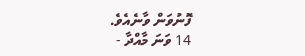ފޮނުވަން ވާނެއެވެ.
14 ވަނަ މާއްދާ -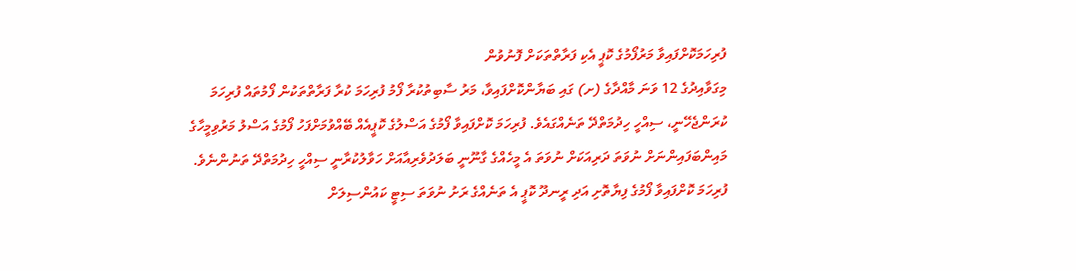ފުރިހަމަކޮށްފައިވާ މަރުފޯމުގެ ކޮޕީ އެކި ފަރާތްތަކަށް ފޮނުވުން
މިގަވާއިދުގެ 12 ވަނަ މާއްދާގެ (ށ) ގައި ބަޔާންކޮށްފައިވާ، މަރު ސާބިތުކުރާ ފޯމު ފުރިހަމަ ކުރާ ފަރާތްތަކުން ފޯމުތައް ފުރިހަމަ ކުރަންޖެހޭނީ، ސިއްހީ ހިދުމަތްދޭ ތަނެއްގައެވެ. ފުރިހަމަ ކޮށްފައިވާ ފޯމުގެ އަސްލުގެ ކޮޕީއެއް ބޭއްވުމަށްފަހު ފޯމުގެ އަސްލު މަރުވިމީހާގެ މައިންބަފައިންނަށް ނުވަތަ ދަރިއަކަށް ނުވަތަ އެ މީހެއްގެ ގާނޫނީ ބަލަދުވެރިއާއަށް ހަވާލުކުރާނީ ސިއްހީ ހިދުމަތްދޭ ތަނުންނެވެ. ފުރިހަމަ ކޮށްފައިވާ ފޯމުގެ ފިޔާތޮށި އަދި ރީނދޫ ކޮޕީ އެ ތަނެއްގެ ރަށު ނުވަތަ ސިޓީ ކައުންސިލަށް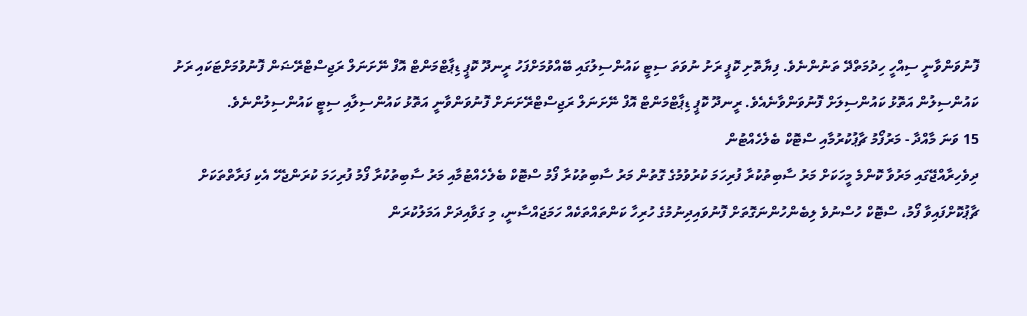ފޮނުވަންވާނީ ސިއްހީ ހިދުމަތްދޭ ތަނުންނެވެ. ފިޔާތޮށި ކޮޕީ ރަށު ނުވަތަ ސިޓީ ކައުންސިލުގައި ބޭއްވުމަށްފަހު ރީނދޫ ކޮޕީ ޑިޕާޓްމަންޓް އޮފް ނޭށަނަލް ރަޖިސްޓްރޭޟަން ފޮނުވުމަށްޓަކައި ރަށު ކައުންސިލުން އަތޮޅު ކައުންސިލަށް ފޮނުވަންވާނެއެވެ. ރީނދޫ ކޮޕީ ޑިޕާޓްމަންޓް އޮފް ނޭށަނަލް ރަޖިސްޓްރޭށަނަށް ފޮނުވަންވާނީ އަތޮޅު ކައުންސިލާއި ސިޓީ ކައުންސިލުންނެވެ.
15 ވަނަ މާއްދާ - މަރުފޯމު ޗާޕުކުރުމާއި ސްޓޮކް ބެލެހެއްޓުން
ދިވެހިރާއްޖޭގައި މަރުވާ ކޮންމެ މީހަކަށް މަރު ސާބިތުކުރާ ފުރިހަމަ ކުރުވުމުގެ ގޮތުން މަރު ސާބިތުކުރާ ފޯމު ސްޓޮކް ބެލެހެއްޓުމާއި މަރު ސާބިތުކުރާ ފޯމު ފުރިހަމަ ކުރަންޖެހޭ އެކި ފަރާތްތަކަށް ޗާޕުކޮށްފައިވާ ފޯމު، ސްޓޮކް ހުސްނުވެ ލިބެންހުންނަގޮތަށް ފޮނުވައިދިނުމުގެ ހުރިހާ ކަންތައްތަކެއް ހަމަޖައްސާނީ، މި ގަވާއިދަށް އަމަލުކުރަން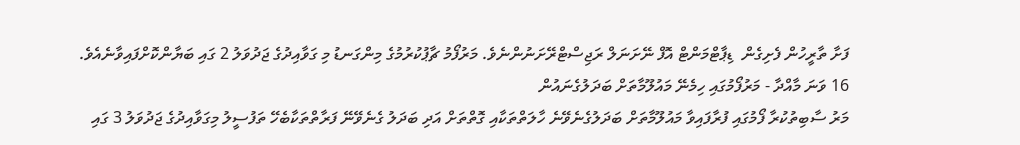ފަށާ ތާރީހުން ފެށިގެން  ޑިޕާޓްމަންޓް އޮފް ނޭށަނަލް ރަޖިސްޓްރޭށަނުންނެވެ. މަރުފޯމު ޗާޕުކުރުމުގެ މިންގަނޑު މި ގަވާއިދުގެ ޖަދުވަލު 2 ގައި ބަޔާންކޮށްފައިވާނެއެވެ.
16 ވަނަ މާއްދާ - މަރުފޯމުގައި ހިމެނޭ މައުލޫމާތަށް ބަދަލުގެނައުން
މަރު ސާބިތުކުރާ ފޯމުގައި ފުރާފައިވާ މައުލޫމާތަށް ބަދަލުގެނެވޭނެ ހާލަތްތަކާއި ގޮތްތަށް އަދި ބަދަލު ގެނެވޭނޭ ފަރާތްތަކާބެހޭ ތަފުސީލު މިގަވާއިދުގެ ޖަދުވަލު 3 ގައި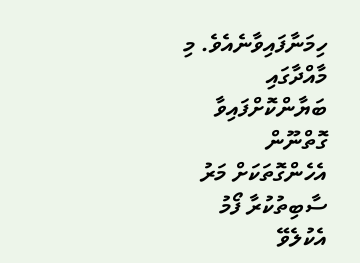ހިމަނާފައިވާނެއެވެ. މި މާއްދާގައި ބަޔާންކޮށްފައިވާ ގޮތްނޫން އެހެންގޮތަކަށް މަރު ސާބިތުކުރާ ފޯމު އެކުލެވޭ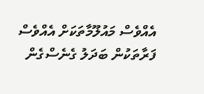އެއްވެސް މައުލޫމާތަކަށް އެއްވެސް ފަރާތަކުން ބަދަލު ގެނެސްގެން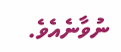ނުވާނެއެވެ.